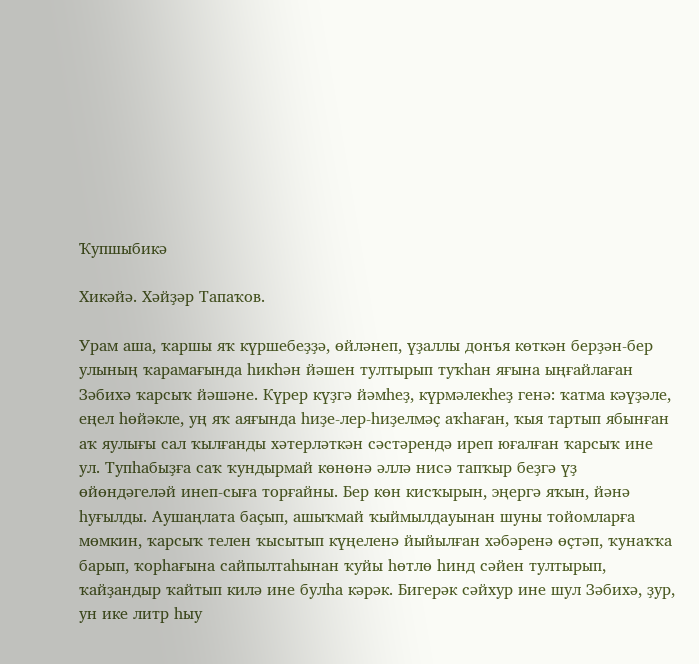Ҡупшыбикә

Хикәйә. Хәйҙәр Тапаҡов.

Урам аша, ҡаршы яҡ күршебеҙҙә, өйләнеп, үҙаллы донъя көткән берҙән-бер улының ҡарамағында һикһән йәшен тултырып туҡһан яғына ыңғайлаған Зәбихә ҡарсыҡ йәшәне. Күрер күҙгә йәмһеҙ, күрмәлекһеҙ генә: ҡатма кәүҙәле, еңел һөйәкле, уң яҡ аяғында һиҙе-лер-һиҙелмәҫ аҡһаған, ҡыя тартып ябынған аҡ яулығы сал ҡылғанды хәтерләткән сәстәрендә иреп юғалған ҡарсыҡ ине ул. Тупһабыҙға саҡ ҡундырмай көнөнә әллә нисә тапҡыр беҙгә үҙ өйөндәгеләй инеп-сыға торғайны. Бер көн кисҡырын, эңергә яҡын, йәнә һуғылды. Аушаңлата баҫып, ашыҡмай ҡыймылдауынан шуны тойомларға мөмкин, ҡарсыҡ телен ҡысытып күңеленә йыйылған хәбәренә өҫтәп, ҡунаҡҡа барып, ҡорһағына сайпылтаһынан ҡуйы һөтлө һинд сәйен тултырып, ҡайҙандыр ҡайтып килә ине булһа кәрәк. Бигерәк сәйхур ине шул Зәбихә, ҙур, ун ике литр һыу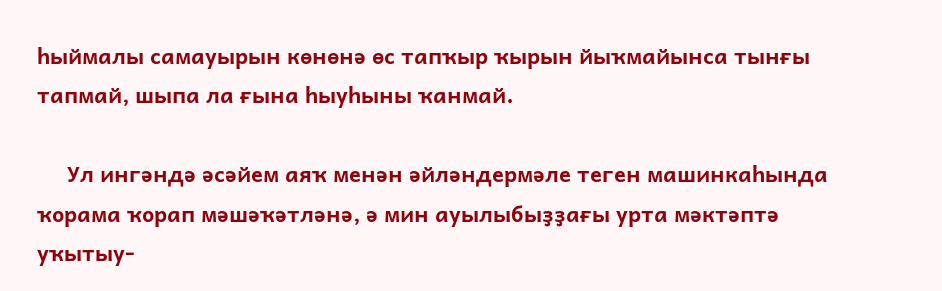һыймалы самауырын көнөнә өс тапҡыр ҡырын йыҡмайынса тынғы тапмай, шыпа ла ғына һыуһыны ҡанмай.

     Ул ингәндә әсәйем аяҡ менән әйләндермәле теген машинкаһында ҡорама ҡорап мәшәҡәтләнә, ә мин ауылыбыҙҙағы урта мәктәптә уҡытыу-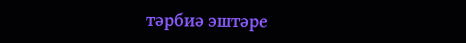тәрбиә эштәре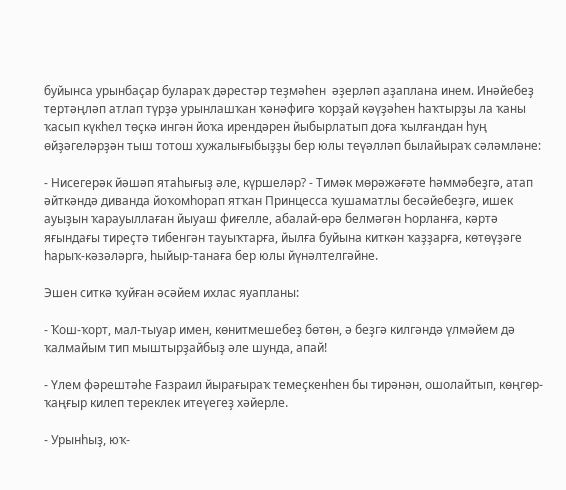буйынса урынбаҫар булараҡ дәрестәр теҙмәһен  әҙерләп аҙаплана инем. Инәйебеҙ тертәңләп атлап түрҙә урынлашҡан ҡәнәфигә ҡорҙай кәүҙәһен һаҡтырҙы ла ҡаны ҡасып күкһел төҫкә ингән йоҡа ирендәрен йыбырлатып доға ҡылғандан һуң өйҙәгеләрҙән тыш тотош хужалығыбыҙҙы бер юлы теүәлләп былайыраҡ сәләмләне:

- Нисегерәк йәшәп ятаһығыҙ әле, күршеләр? - Тимәк мөрәжәғәте һәммәбеҙгә, атап әйткәндә диванда йоҡомһорап ятҡан Принцесса ҡушаматлы бесәйебеҙгә, ишек ауыҙын ҡарауыллаған йыуаш фиғелле, абалай-өрә белмәгән Һорланға, кәртә яғындағы тиреҫтә тибенгән тауыҡтарға, йылға буйына киткән ҡаҙҙарға, көтөүҙәге һарыҡ-кәзәләргә, һыйыр-танаға бер юлы йүнәлтелгәйне.

Эшен ситкә ҡуйған әсәйем ихлас яуапланы:

- Ҡош-ҡорт, мал-тыуар имен, көнитмешебеҙ бөтөн, ә беҙгә килгәндә үлмәйем дә ҡалмайым тип мыштырҙайбыҙ әле шунда, апай!

- Үлем фәрештәһе Ғазраил йырағыраҡ темеҫкенһен бы тирәнән, ошолайтып, көңгөр-ҡаңғыр килеп тереклек итеүегеҙ хәйерле.

- Урынһыҙ, юҡ-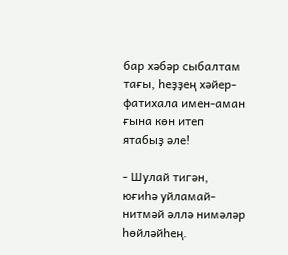бар хәбәр сыбалтам тағы, һеҙҙең хәйер-фатихала имен-аман ғына көн итеп ятабыҙ әле!

- Шулай тигән, юғиһә уйламай-нитмәй әллә нимәләр һөйләйһең.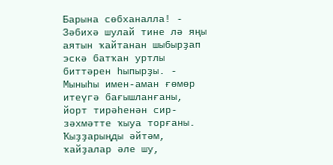Барына сөбханалла! - Зәбихә шулай тине лә яңы аятын ҡайтанан шыбырҙап эскә батҡан уртлы биттәрен һыпырҙы. - Мыныһы имен-аман ғөмөр итеүгә бағышланғаны, йорт тирәһенән сир-зәхмәтте ҡыуа торғаны. Ҡыҙҙарыңды әйтәм, ҡайҙалар әле шу,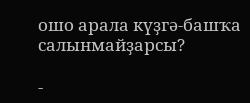ошо арала күҙгә-башҡа салынмайҙарсы?

-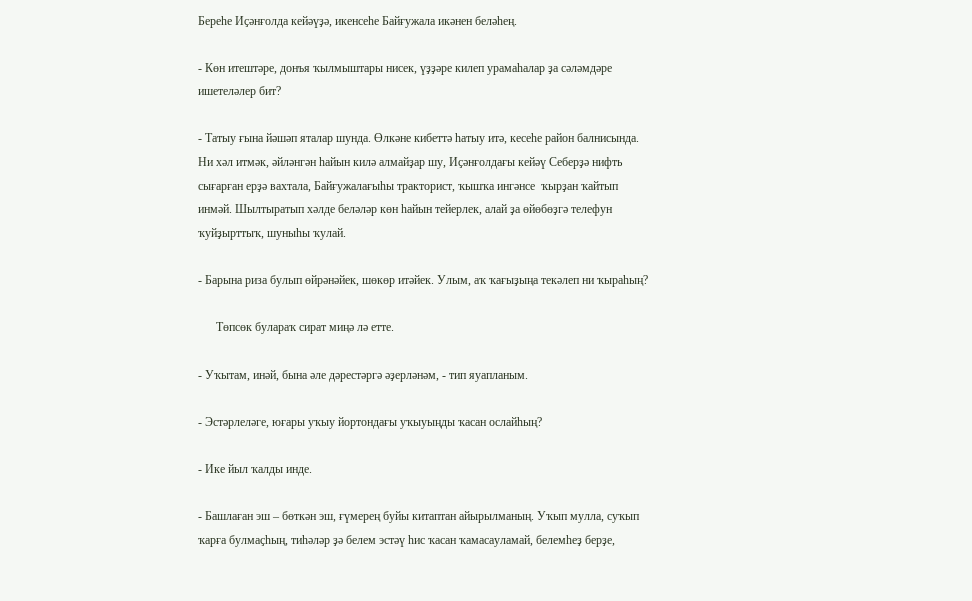Береһе Иҫәнғолда кейәүҙә, икенсеһе Байғужала икәнен беләһең.

- Көн итештәре, донъя ҡылмыштары нисек, үҙҙәре килеп урамаһалар ҙа сәләмдәре ишетеләлер бит?

- Татыу ғына йәшәп яталар шунда. Өлкәне кибеттә һатыу итә, кесеһе район балнисында. Ни хәл итмәк, әйләнгән һайын килә алмайҙар шу, Иҫәнғолдағы кейәү Себерҙә нифть сығарған ерҙә вахтала, Байғужалағыһы тракторист, ҡышҡа ингәнсе  ҡырҙан ҡайтып инмәй. Шылтыратып хәлде беләләр көн һайын тейерлек, алай ҙа өйөбөҙгә телефун ҡуйҙырттыҡ, шуныһы ҡулай.

- Барына риза булып өйрәнәйек, шөкөр итәйек. Улым, аҡ ҡағыҙыңа текәлеп ни ҡыраһың?

      Төпсөк булараҡ сират миңә лә етте.

- Уҡытам, инәй, бына әле дәрестәргә әҙерләнәм, - тип яуапланым.

- Эстәрлеләге, юғары уҡыу йортондағы уҡыуыңды ҡасан ослайһың?

- Ике йыл ҡалды инде.

- Башлаған эш – бөткән эш, ғүмерең буйы китаптан айырылманың. Уҡып мулла, суҡып ҡарға булмаҫһың, тиһәләр ҙә белем эстәү һис ҡасан ҡамасауламай, белемһеҙ берҙе,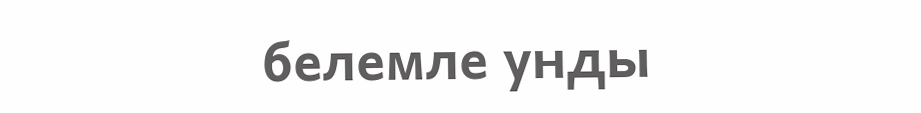белемле унды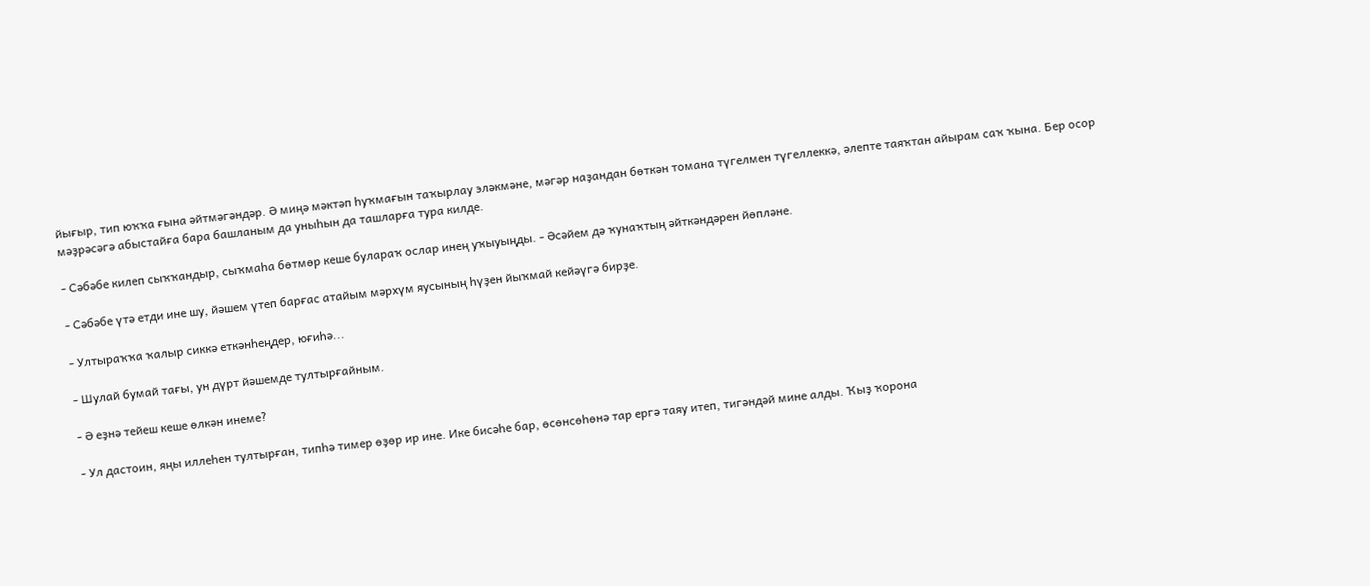йығыр, тип юҡҡа ғына әйтмәгәндәр. Ә миңә мәктәп һуҡмағын таҡырлау эләкмәне, мәгәр наҙандан бөткән томана түгелмен түгеллеккә, әлепте таяҡтан айырам саҡ ҡына. Бер осор мәҙрәсәгә абыстайға бара башланым да уныһын да ташларға тура килде.

- Сәбәбе килеп сыҡҡандыр, сыҡмаһа бөтмөр кеше булараҡ ослар инең уҡыуыңды. - Әсәйем дә ҡунаҡтың әйткәндәрен йөпләне.

- Сәбәбе үтә етди ине шу, йәшем үтеп барғас атайым мәрхүм яусының һүҙен йыҡмай кейәүгә бирҙе.

- Ултыраҡҡа ҡалыр сиккә еткәнһеңдер, юғиһә...

- Шулай бумай тағы, ун дүрт йәшемде тултырғайным.

- Ә еҙнә тейеш кеше өлкән инеме?

- Ул дастоин, яңы иллеһен тултырған, типһә тимер өҙөр ир ине. Ике бисәһе бар, өсөнсөһөнә тар ергә таяу итеп, тигәндәй мине алды. Ҡыҙ ҡорона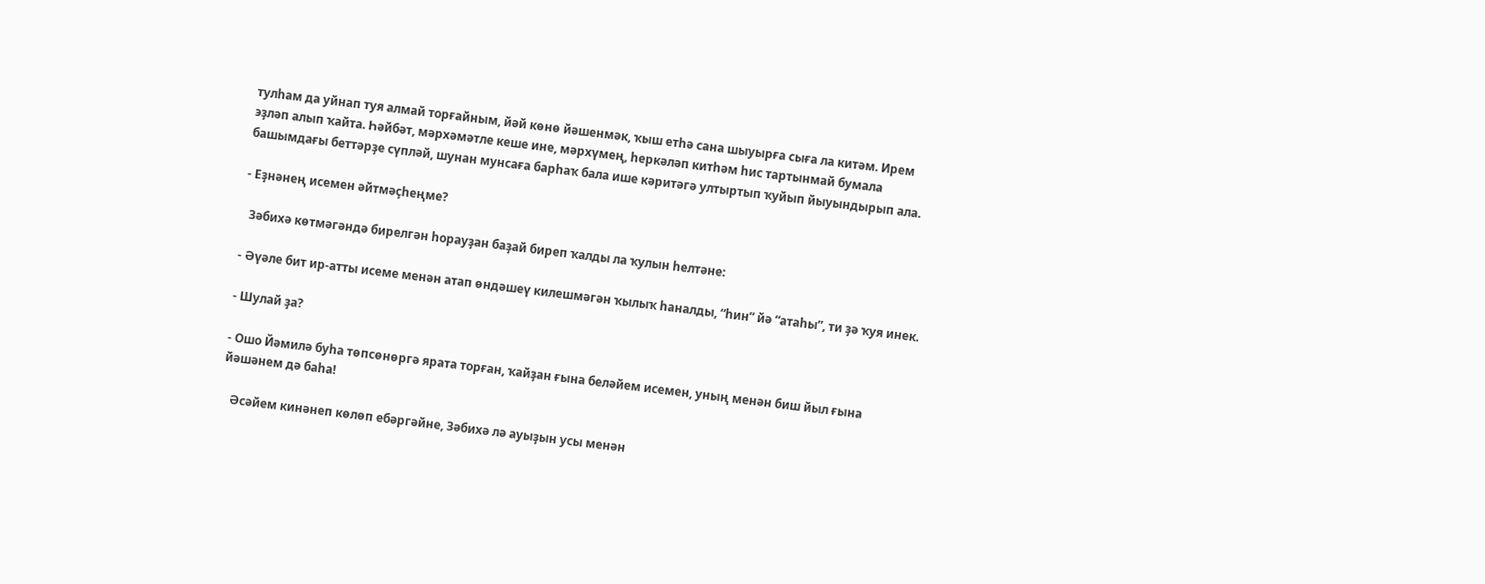тулһам да уйнап туя алмай торғайным, йәй көнө йәшенмәк, ҡыш етһә сана шыуырға сыға ла китәм. Ирем эҙләп алып ҡайта. Һәйбәт, мәрхәмәтле кеше ине, мәрхүмең, һеркәләп китһәм һис тартынмай бумала башымдағы беттәрҙе сүпләй, шунан мунсаға барһаҡ бала ише кәритәгә ултыртып ҡуйып йыуындырып ала.

- Еҙнәнең исемен әйтмәҫһеңме?

  Зәбихә көтмәгәндә бирелгән һорауҙан баҙай биреп ҡалды ла ҡулын һелтәне:

- Әүәле бит ир-атты исеме менән атап өндәшеү килешмәгән ҡылыҡ һаналды, “һин” йә “атаһы”, ти ҙә ҡуя инек.

- Шулай ҙа?

- Ошо Йәмилә буһа төпсөнөргә ярата торған, ҡайҙан ғына беләйем исемен, уның менән биш йыл ғына йәшәнем дә баһа!

   Әсәйем кинәнеп көлөп ебәргәйне, Зәбихә лә ауыҙын усы менән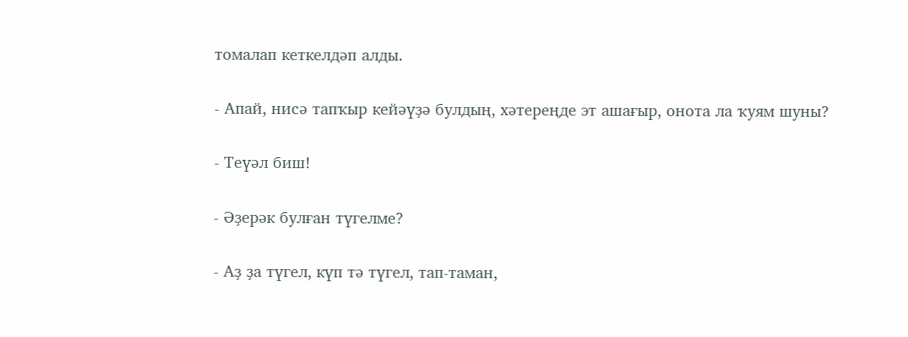томалап кеткелдәп алды.

- Апай, нисә тапҡыр кейәүҙә булдың, хәтереңде эт ашағыр, онота ла ҡуям шуны?

- Теүәл биш!

- Әҙерәк булған түгелме?

- Аҙ ҙа түгел, күп тә түгел, тап-таман,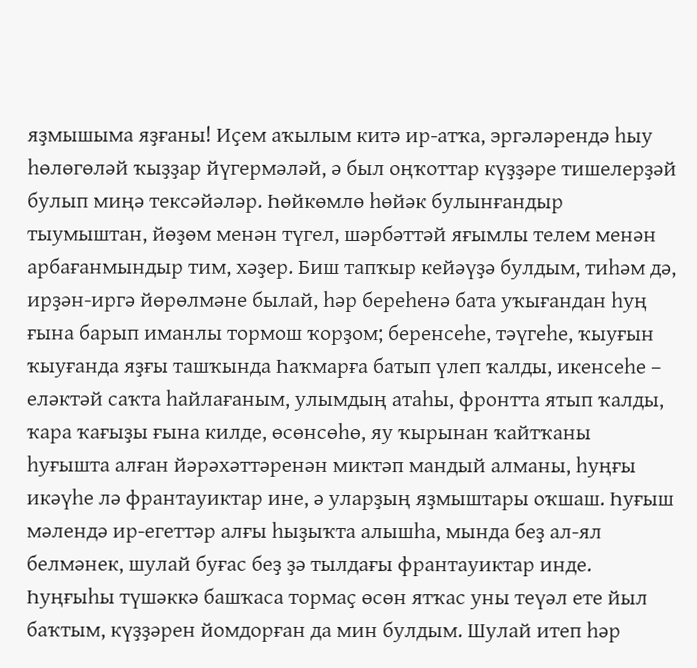яҙмышыма яҙғаны! Иҫем аҡылым китә ир-атҡа, эргәләрендә һыу һөлөгөләй ҡыҙҙар йүгермәләй, ә был оңҡоттар күҙҙәре тишелерҙәй булып миңә тексәйәләр. Һөйкөмлө һөйәк булынғандыр тыумыштан, йөҙөм менән түгел, шәрбәттәй яғымлы телем менән арбағанмындыр тим, хәҙер. Биш тапҡыр кейәүҙә булдым, тиһәм дә, ирҙән-иргә йөрөлмәне былай, һәр береһенә бата уҡығандан һуң ғына барып иманлы тормош ҡорҙом; беренсеһе, тәүгеһе, ҡыуғын ҡыуғанда яҙғы ташҡында Һаҡмарға батып үлеп ҡалды, икенсеһе – еләктәй саҡта һайлағаным, улымдың атаһы, фронтта ятып ҡалды, ҡара ҡағыҙы ғына килде, өсөнсөһө, яу ҡырынан ҡайтҡаны һуғышта алған йәрәхәттәренән миктәп мандый алманы, һуңғы икәүһе лә франтауиктар ине, ә уларҙың яҙмыштары оҡшаш. Һуғыш мәлендә ир-егеттәр алғы һыҙыҡта алышһа, мында беҙ ал-ял белмәнек, шулай буғас беҙ ҙә тылдағы франтауиктар инде. Һуңғыһы түшәккә башҡаса тормаҫ өсөн ятҡас уны теүәл ете йыл баҡтым, күҙҙәрен йомдорған да мин булдым. Шулай итеп һәр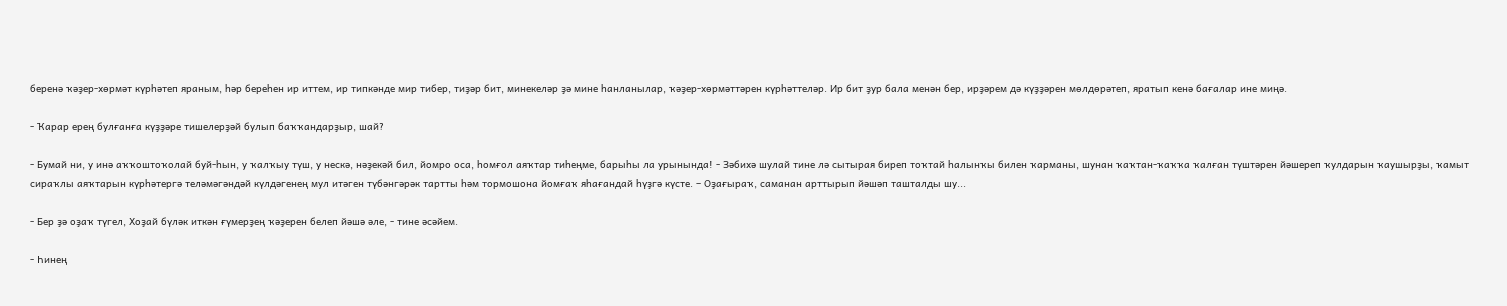беренә ҡәҙер-хөрмәт күрһәтеп яраным, һәр береһен ир иттем, ир типкәнде мир тибер, тиҙәр бит, минекеләр ҙә мине һанланылар, ҡәҙер-хөрмәттәрен күрһәттеләр. Ир бит ҙур бала менән бер, ирҙәрем дә күҙҙәрен мөлдөрәтеп, яратып кенә бағалар ине миңә.

- Ҡарар ерең булғанға күҙҙәре тишелерҙәй булып баҡҡандарҙыр, шай?

- Бумай ни, у инә аҡҡоштоҡолай буй-һын, у ҡалҡыу түш, у нескә, нәҙекәй бил, йомро оса, һомғол аяҡтар тиһеңме, барыһы ла урынында! - Зәбихә шулай тине лә сытырая биреп тоҡтай һалынҡы билен ҡарманы, шунан ҡаҡтан-ҡаҡҡа ҡалған түштәрен йәшереп ҡулдарын ҡаушырҙы, ҡамыт сираҡлы аяҡтарын күрһәтергә теләмәгәндәй күлдәгенең мул итәген түбәнгәрәк тартты һәм тормошона йомғаҡ яһағандай һүҙгә күсте. – Оҙағыраҡ, саманан арттырып йәшәп ташталды шу...

- Бер ҙә оҙаҡ түгел, Хоҙай бүләк иткән ғүмерҙең ҡәҙерен белеп йәшә әле, - тине әсәйем.

- Һинең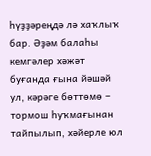һүҙҙәреңдә лә хаҡлыҡ бар. Әҙәм балаһы кемгәлер хәжәт буғанда ғына йәшәй ул, кәрәге бөттөмө – тормош һуҡмағынан тайпылып, хәйерле юл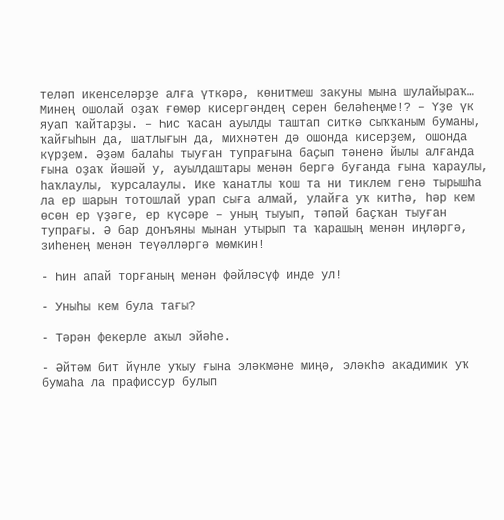теләп икенселәрҙе алға үткәрә, көнитмеш закуны мына шулайыраҡ… Минең ошолай оҙаҡ ғөмөр кисергәндең серен беләһеңме!? – Үҙе үк яуап ҡайтарҙы. – Һис ҡасан ауылды таштап ситкә сыҡҡаным буманы, ҡайғыһын да, шатлығын да, михнәтен дә ошонда кисерҙем, ошонда күрҙем. Әҙәм балаһы тыуған тупрағына баҫып тәненә йылы алғанда ғына оҙаҡ йәшәй у, ауылдаштары менән бергә буғанда ғына ҡараулы, һаҡлаулы, ҡурсалаулы. Ике ҡанатлы ҡош та ни тиклем генә тырышһа ла ер шарын тотошлай урап сыға алмай, улайға уҡ китһә, һәр кем өсөн ер үҙәге, ер күсәре – уның тыуып, тәпәй баҫҡан тыуған тупрағы. Ә бар донъяны мынан утырып та ҡарашың менән иңләргә, зиһенең менән теүәлләргә мөмкин!

- Һин апай торғаның менән фәйләсүф инде ул!

- Уныһы кем була тағы?

- Тәрән фекерле аҡыл эйәһе.

- Әйтәм бит йүнле уҡыу ғына эләкмәне миңә, эләкһә акадимик уҡ бумаһа ла прафиссур булып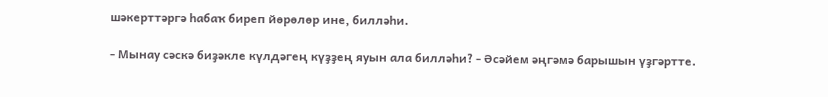шәкерттәргә һабаҡ биреп йөрөлөр ине, билләһи.

- Мынау сәскә биҙәкле күлдәгең күҙҙең яуын ала билләһи? - Әсәйем әңгәмә барышын үҙгәртте.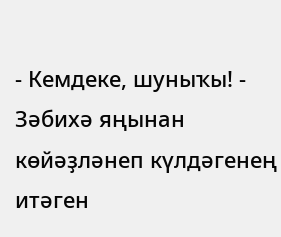- Кемдеке, шуныҡы! - Зәбихә яңынан көйәҙләнеп күлдәгенең итәген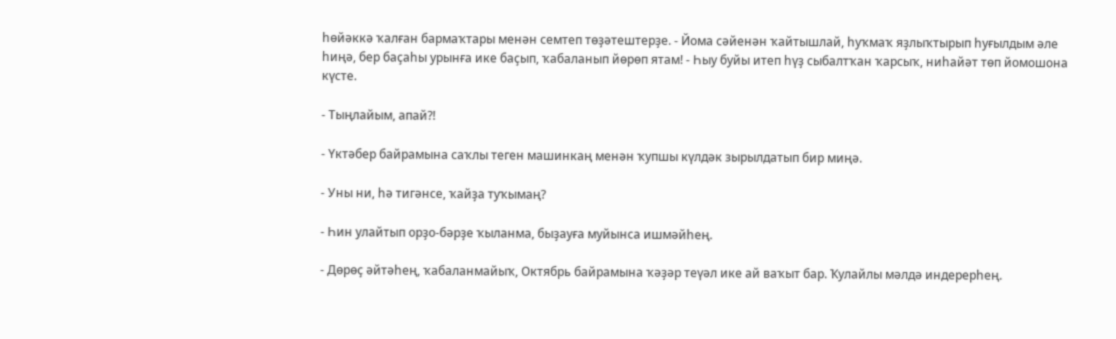һөйәккә ҡалған бармаҡтары менән семтеп төҙәтештерҙе. - Йома сәйенән ҡайтышлай, һуҡмаҡ яҙлыҡтырып һуғылдым әле һиңә, бер баҫаһы урынға ике баҫып, ҡабаланып йөрөп ятам! - Һыу буйы итеп һүҙ сыбалтҡан ҡарсыҡ, ниһайәт төп йомошона күсте.

- Тыңлайым, апай?!

- Үктәбер байрамына саҡлы теген машинкаң менән ҡупшы күлдәк зырылдатып бир миңә.

- Уны ни, һә тигәнсе, ҡайҙа туҡымаң?

- Һин улайтып орҙо-бәрҙе ҡыланма, быҙауға муйынса ишмәйһең.

- Дөрөҫ әйтәһең, ҡабаланмайыҡ, Октябрь байрамына ҡәҙәр теүәл ике ай ваҡыт бар. Ҡулайлы мәлдә индерерһең.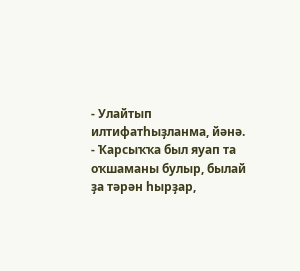- Улайтып илтифатһыҙланма, йәнә. - Ҡарсыҡҡа был яуап та оҡшаманы булыр, былай ҙа тәрән һырҙар,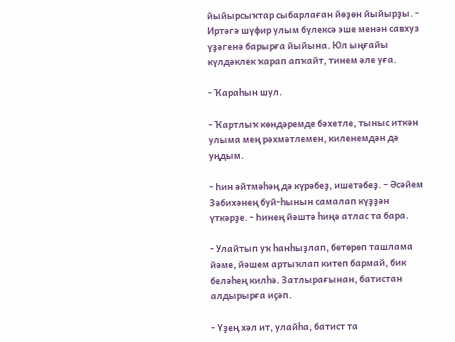йыйырсыҡтар сыбарлаған йөҙөн йыйырҙы. - Иртәгә шүфир улым бүлексә эше менән савхуз үҙәгенә барырға йыйына. Юл ыңғайы күлдәклек ҡарап апҡайт, тинем әле уға.

- Ҡараһын шул.

- Ҡартлыҡ көндәремде бәхетле, тыныс иткән улыма мең рәхмәтлемен, киленемдән дә уңдым.

- Һин әйтмәһәң дә күрәбеҙ, ишетәбеҙ. – Әсәйем Зәбихәнең буй-һынын самалап күҙҙән үткәрҙе. - Һинең йәштә һиңә атлас та бара.

- Улайтып уҡ һанһыҙлап, бөтөрөп ташлама йәме, йәшем артыҡлап китеп бармай, бик беләһең килһә. Затлырағынан, батистан алдырырға иҫәп.

- Үҙең хәл ит, улайһа, батист та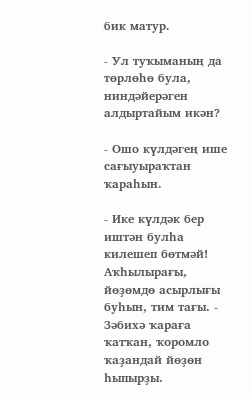бик матур.

- Ул туҡыманың да төрлөһө була, ниндәйерәген алдыртайым икән?

- Ошо күлдәгең ише сағыуыраҡтан ҡараһын.

- Ике күлдәк бер иштән булһа килешеп бөтмәй! Аҡһылырағы, йөҙөмдө асырлығы буһын, тим тағы. - Зәбихә ҡараға ҡатҡан, ҡоромло ҡаҙандай йөҙөн һыпырҙы.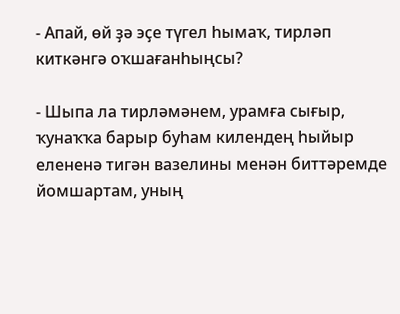- Апай, өй ҙә эҫе түгел һымаҡ, тирләп киткәнгә оҡшағанһыңсы?

- Шыпа ла тирләмәнем, урамға сығыр, ҡунаҡҡа барыр буһам килендең һыйыр елененә тигән вазелины менән биттәремде йомшартам, уның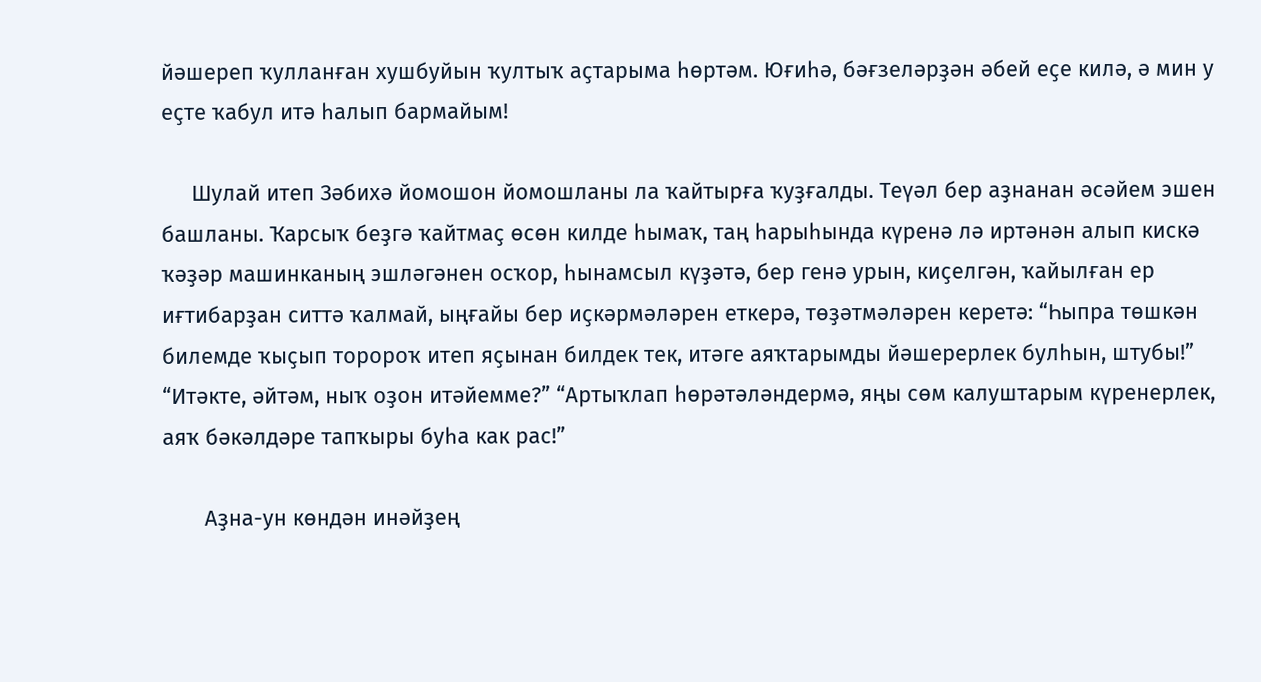йәшереп ҡулланған хушбуйын ҡултыҡ аҫтарыма һөртәм. Юғиһә, бәғзеләрҙән әбей еҫе килә, ә мин у еҫте ҡабул итә һалып бармайым!

     Шулай итеп Зәбихә йомошон йомошланы ла ҡайтырға ҡуҙғалды. Теүәл бер аҙнанан әсәйем эшен башланы. Ҡарсыҡ беҙгә ҡайтмаҫ өсөн килде һымаҡ, таң һарыһында күренә лә иртәнән алып кискә ҡәҙәр машинканың эшләгәнен осҡор, һынамсыл күҙәтә, бер генә урын, киҫелгән, ҡайылған ер иғтибарҙан ситтә ҡалмай, ыңғайы бер иҫкәрмәләрен еткерә, төҙәтмәләрен керетә: “Һыпра төшкән билемде ҡыҫып торороҡ итеп яҫынан билдек тек, итәге аяҡтарымды йәшерерлек булһын, штубы!” “Итәкте, әйтәм, ныҡ оҙон итәйемме?” “Артыҡлап һөрәтәләндермә, яңы сөм калуштарым күренерлек, аяҡ бәкәлдәре тапҡыры буһа как рас!”

       Аҙна-ун көндән инәйҙең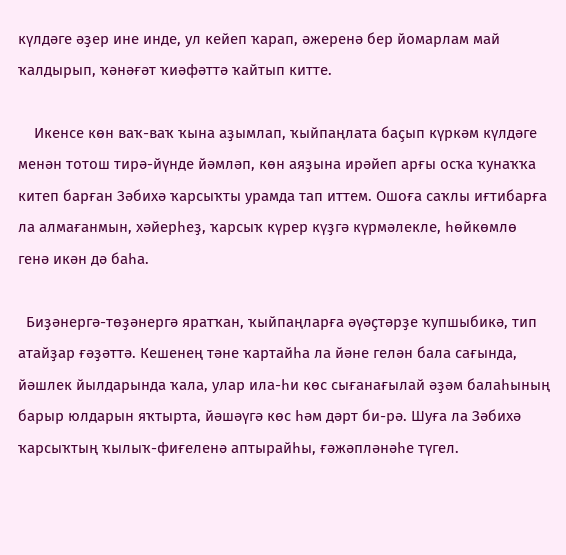күлдәге әҙер ине инде, ул кейеп ҡарап, әжеренә бер йомарлам май ҡалдырып, ҡәнәғәт ҡиәфәттә ҡайтып китте.

    Икенсе көн ваҡ-ваҡ ҡына аҙымлап, ҡыйпаңлата баҫып күркәм күлдәге менән тотош тирә-йүнде йәмләп, көн аяҙына ирәйеп арғы осҡа ҡунаҡҡа китеп барған Зәбихә ҡарсыҡты урамда тап иттем. Ошоға саҡлы иғтибарға ла алмағанмын, хәйерһеҙ, ҡарсыҡ күрер күҙгә күрмәлекле, һөйкөмлө генә икән дә баһа.

  Биҙәнергә-төҙәнергә яратҡан, ҡыйпаңларға әүәҫтәрҙе ҡупшыбикә, тип атайҙар ғәҙәттә. Кешенең тәне ҡартайһа ла йәне гелән бала сағында, йәшлек йылдарында ҡала, улар ила-һи көс сығанағылай әҙәм балаһының барыр юлдарын яҡтырта, йәшәүгә көс һәм дәрт би-рә. Шуға ла Зәбихә ҡарсыҡтың ҡылыҡ-фиғеленә аптырайһы, ғәжәпләнәһе түгел.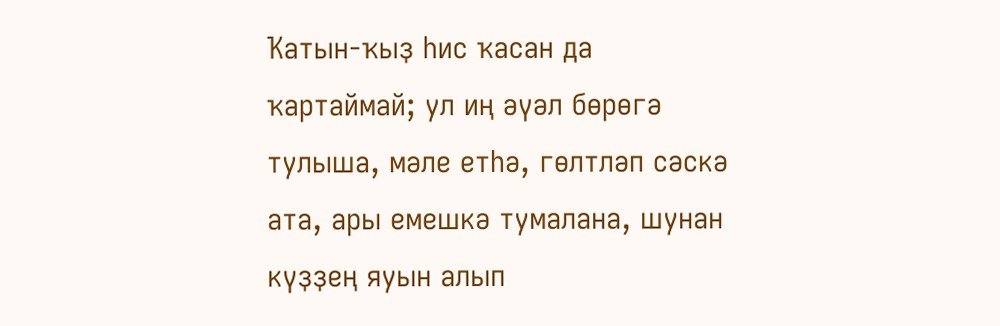Ҡатын-ҡыҙ һис ҡасан да ҡартаймай; ул иң әүәл бөрөгә тулыша, мәле етһә, гөлтләп сәскә ата, ары емешкә тумалана, шунан күҙҙең яуын алып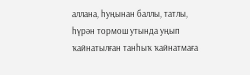аллана, һуңынан баллы, татлы, һүрән тормош утында уңып ҡайнатылған танһыҡ ҡайнатмаға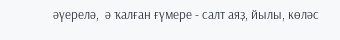әүерелә,  ә ҡалған ғүмере - салт аяҙ, йылы, көләс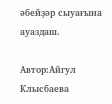әбейҙәр сыуағына ауаздаш.

Автор:Айгул Клысбаева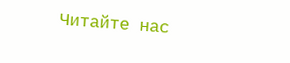Читайте нас